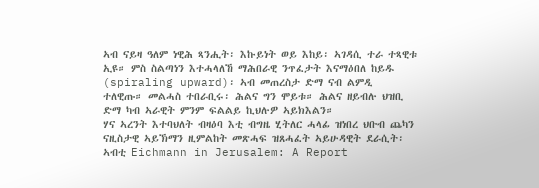ኣብ ናይዛ ዓለም ነዊሕ ጻንሒት፡ እኩይነት ወይ እከይ፡ ኣገዳሲ ተራ ተጻዊቱ ኢዩ። ምስ ስልጣነን እተሓላለኸ ማሕበራዊ ንጥፈታት እናማዕበለ ከይዱ (spiraling upward)፡ ኣብ መጠረስታ ድማ ናብ ልምዲ ተለዊጡ። መልሓስ ተበራቢሩ፡ ሕልና ግን ሞይቱ። ሕልና ዘይብሉ ህዝቢ ድማ ካብ ኣራዊት ምንም ፍልልይ ኪህሉዎ ኣይክእልን።
ሃና ኣረንት እተባህለት ብዛዕባ እቲ ብግዜ ሂትለር ሓላፊ ዝነበረ ህቡብ ጨካን ናዚስታዊ ኣይኽማን ዚምልከት መጽሓፍ ዝጸሓፈት ኣይሁዳዊት ደራሲት፡ ኣብቲ Eichmann in Jerusalem: A Report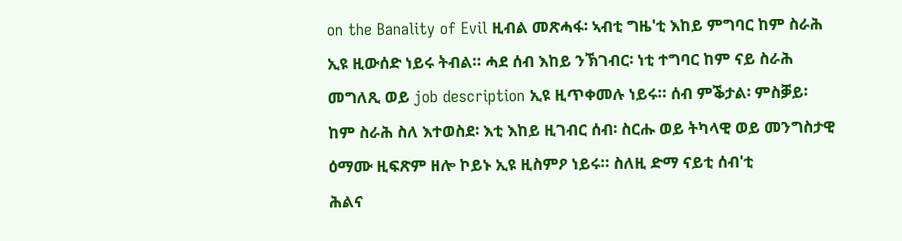on the Banality of Evil ዚብል መጽሓፋ፡ ኣብቲ ግዜ'ቲ እከይ ምግባር ከም ስራሕ ኢዩ ዚውሰድ ነይሩ ትብል። ሓደ ሰብ እከይ ንኽገብር፡ ነቲ ተግባር ከም ናይ ስራሕ መግለጺ ወይ job description ኢዩ ዚጥቀመሉ ነይሩ። ሰብ ምቕታል፡ ምስቓይ፡ ከም ስራሕ ስለ እተወስደ፡ እቲ እከይ ዚገብር ሰብ፡ ስርሑ ወይ ትካላዊ ወይ መንግስታዊ ዕማሙ ዚፍጽም ዘሎ ኮይኑ ኢዩ ዚስምዖ ነይሩ። ስለዚ ድማ ናይቲ ሰብ'ቲ
ሕልና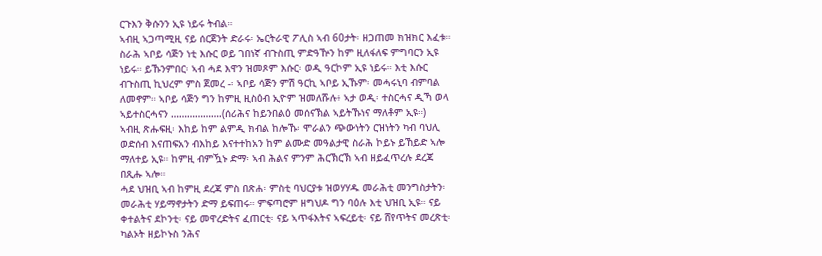ርጉእን ቅሱንን ኢዩ ነይሩ ትብል።
ኣብዚ ኣጋጣሚዚ ናይ ሰርጀንት ድራሩ፡ ኤርትራዊ ፖሊስ ኣብ 60ታት፡ ዘጋጠመ ክዝክር እፈቱ። ስራሕ ኣቦይ ሳጅን ነቲ እሱር ወይ ገበነኛ ብጉስጢ ምድዓዅን ከም ዚለፋለፍ ምግባርን ኢዩ ነይሩ። ይኹንምበር፡ ኣብ ሓደ እዋን ዝመጾም እሱር፡ ወዲ ዓርኮም ኢዩ ነይሩ። እቲ እሱር ብጉስጢ ኪህረም ምስ ጀመረ -፡ ኣቦይ ሳጅን ምሽ ዓርኪ ኣቦይ ኢኹም፡ መሓሩኒባ ብምባል ለመኖም። ኣቦይ ሳጅን ግን ከምዚ ዚስዕብ ኢዮም ዝመለሹሉ፥ ኣታ ወዲ፡ ተስርሓና ዲኻ ወላ ኣይተስርሓናን ……………….(ሰሪሕና ከይንበልዕ መሰናኽል ኣይትኹነና ማለቶም ኢዩ።)
ኣብዚ ጽሑፍዚ፡ እከይ ከም ልምዲ ክብል ከሎኹ፡ ሞራልን ጭውነትን ርዝነትን ካብ ባህሊ ወድሰብ እናጠፍአን ብእከይ እናተተከአን ከም ልሙድ መዓልታዊ ስራሕ ኮይኑ ይኸይድ ኣሎ ማለተይ ኢዩ። ከምዚ ብምዃኑ ድማ፡ ኣብ ሕልና ምንም ሕርኽርኽ ኣብ ዘይፈጥረሉ ደረጃ በጺሑ ኣሎ።
ሓደ ህዝቢ ኣብ ከምዚ ደረጃ ምስ በጽሐ፡ ምስቲ ባህርያቱ ዝወሃሃዱ መራሕቲ መንግስታትን፡ መራሕቲ ሃይማኖታትን ድማ ይፍጠሩ። ምፍጣሮም ዘግህዶ ግን ባዕሉ እቲ ህዝቢ ኢዩ። ናይ ቀተልትና ደኮንቲ፡ ናይ መዋረድትና ፈጠርቲ፡ ናይ ኣጥፋእትና ኣፍረይቲ፡ ናይ ሸየጥትና መረጽቲ፡ ካልኦት ዘይኮኑስ ንሕና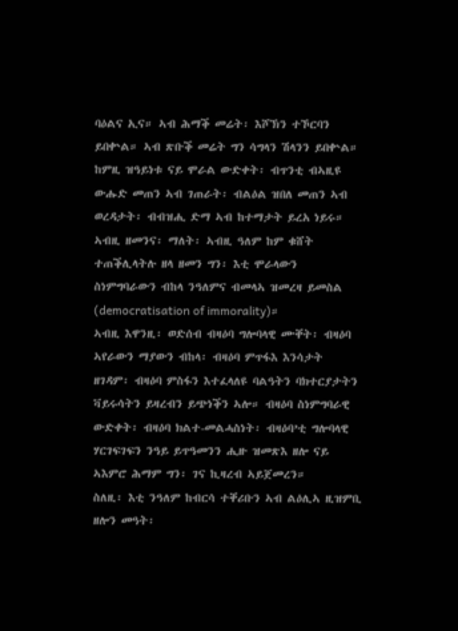ባዕልና ኢና። ኣብ ሕማቕ መሬት፡ እሾኽን ተኾርባን ይበቍል። ኣብ ጽቡቕ መሬት ግን ሳግላን ሽላንን ይበቍል።
ከምዚ ዝዓይነቱ ናይ ሞራል ውድቀት፡ ብጥንቲ ብኣዚዩ ውሑድ መጠን ኣብ ገጠራት፡ ብልዕል ዝበለ መጠን ኣብ ወረዳታት፡ ብብዝሒ ድማ ኣብ ከተማታት ይረአ ነይሩ። ኣብዚ ዘመንና፡ ማለት፡ ኣብዚ ዓለም ከም ቁሸት ተጠቕሊላትሉ ዘላ ዘመን ግን፡ እቲ ሞራላውን ስነምግባራውን ብከላ ንዓለምና ብመላኣ ዝመረዛ ይመስል (democratisation of immorality)።
ኣብዚ እዋንዚ፡ ወድሰብ ብዛዕባ ግሎባላዊ ሙቐት፡ ብዛዕባ ኣየራውን ማያውን ብከላ፡ ብዛዕባ ምጥፋእ እንሳታት ዘገዳም፡ ብዛዕባ ምስፋን እተፈላለዩ ባልዓትን ባክተርያታትን ቫይሩሳትን ይዛረብን ይጭነቕን ኣሎ። ብዛዕባ ስነምግባራዊ ውድቀት፡ ብዛዕባ ክልተ-መልሓስነት፡ ብዛዕባ’ቲ ግሎባላዊ ሃርገፍገፍን ንዓይ ይጥዓመንን ሒዙ ዝመጽእ ዘሎ ናይ ኣእምሮ ሕማም ግን፡ ገና ኪዛረብ ኣይጀመረን።
ስለዚ፡ እቲ ንዓለም ከብርሳ ተቐሪቡን ኣብ ልዕሊኣ ዚዝምቢ ዘሎን መዓት፡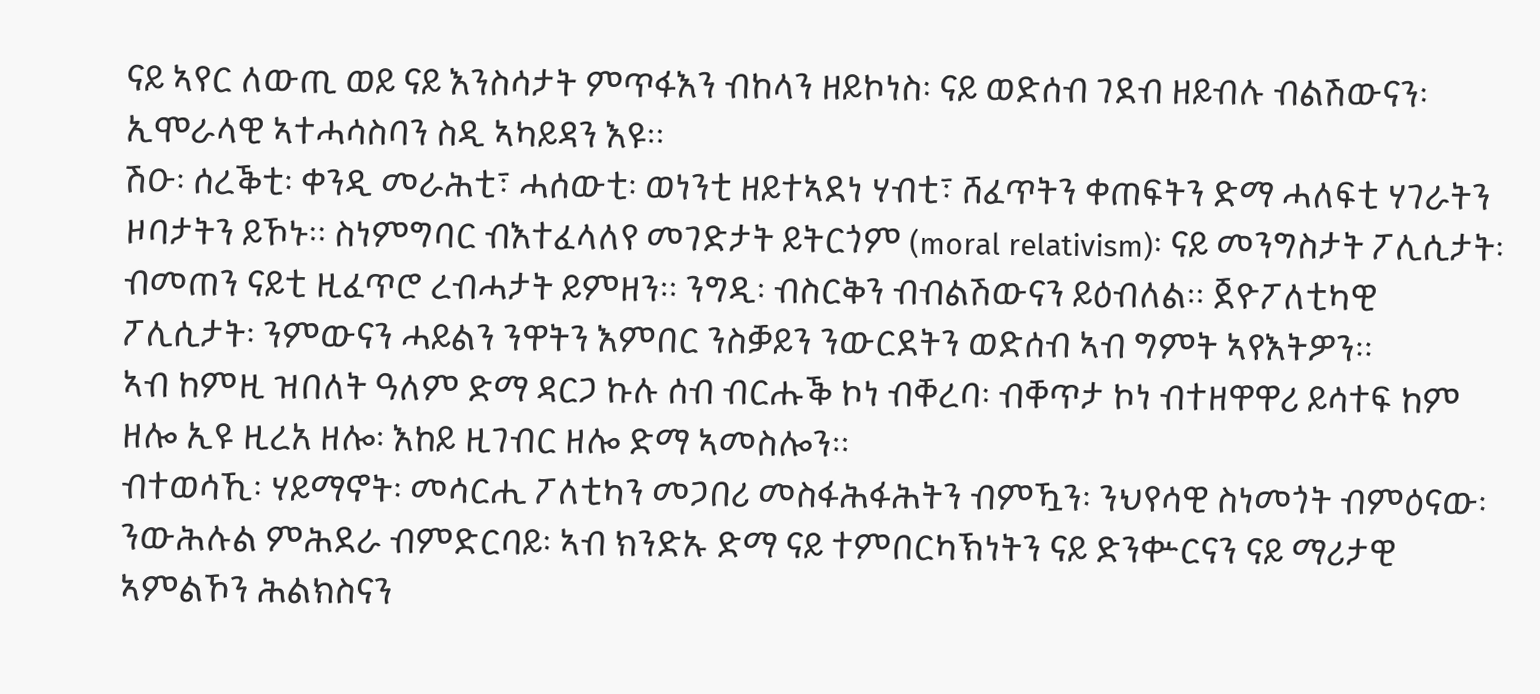ናይ ኣየር ለውጢ ወይ ናይ እንስሳታት ምጥፋእን ብከላን ዘይኮነስ፡ ናይ ወድሰብ ገደብ ዘይብሉ ብልሽውናን፡ ኢሞራላዊ ኣተሓሳስባን ስዲ ኣካይዳን እዩ።
ሽዑ፡ ሰረቕቲ፡ ቀንዲ መራሕቲ፣ ሓሰውቲ፡ ወነንቲ ዘይተኣደነ ሃብቲ፣ ሸፈጥትን ቀጠፍትን ድማ ሓለፍቲ ሃገራትን ዞባታትን ይኾኑ። ስነምግባር ብእተፈላለየ መገድታት ይትርጎም (moral relativism)፡ ናይ መንግስታት ፖሊሲታት፡ ብመጠን ናይቲ ዚፈጥሮ ረብሓታት ይምዘን። ንግዲ፡ ብስርቅን ብብልሽውናን ይዕብለል። ጀዮፖለቲካዊ ፖሊሲታት፡ ንምውናን ሓይልን ንዋትን እምበር ንስቓይን ንውርደትን ወድሰብ ኣብ ግምት ኣየእትዎን።
ኣብ ከምዚ ዝበለት ዓለም ድማ ዳርጋ ኩሉ ሰብ ብርሑቕ ኮነ ብቐረባ፡ ብቐጥታ ኮነ ብተዘዋዋሪ ይሳተፍ ከም ዘሎ ኢዩ ዚረአ ዘሎ፡ እከይ ዚገብር ዘሎ ድማ ኣመስሎን።
ብተወሳኺ፡ ሃይማኖት፡ መሳርሒ ፖለቲካን መጋበሪ መስፋሕፋሕትን ብምዃን፡ ንህየሳዊ ስነመጎት ብምዕናው፡ ንውሕሉል ምሕደራ ብምድርባይ፡ ኣብ ክንድኡ ድማ ናይ ተምበርካኽነትን ናይ ድንቍርናን ናይ ማሪታዊ ኣምልኾን ሕልክስናን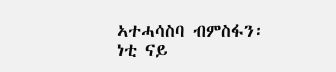ኣተሓሳስባ ብምስፋን፡ ነቲ ናይ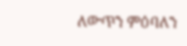ለውጥን ምዕባለን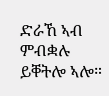ድራኸ ኣብ ምብቋሉ ይቐትሎ ኣሎ።